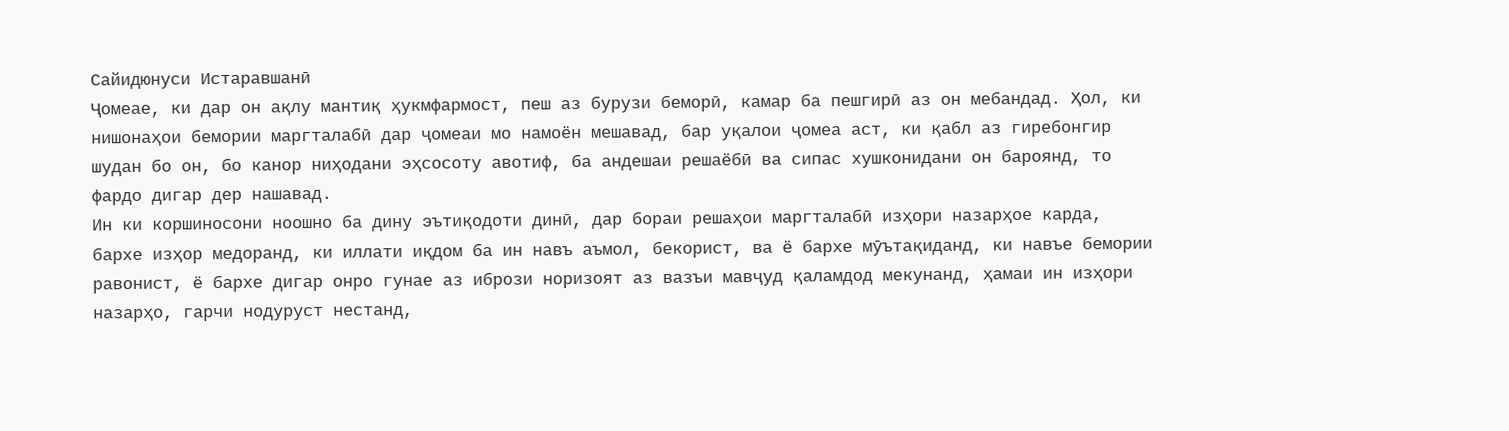Сайидюнуси Истаравшанӣ
Ҷомеае, ки дар он ақлу мантиқ ҳукмфармост, пеш аз бурузи беморӣ, камар ба пешгирӣ аз он мебандад. Ҳол, ки нишонаҳои бемории маргталабӣ дар ҷомеаи мо намоён мешавад, бар уқалои ҷомеа аст, ки қабл аз гиребонгир шудан бо он, бо канор ниҳодани эҳсосоту авотиф, ба андешаи решаёбӣ ва сипас хушконидани он бароянд, то фардо дигар дер нашавад.
Ин ки коршиносони ноошно ба дину эътиқодоти динӣ, дар бораи решаҳои маргталабӣ изҳори назарҳое карда, бархе изҳор медоранд, ки иллати иқдом ба ин навъ аъмол, бекорист, ва ё бархе мӯътақиданд, ки навъе бемории равонист, ё бархе дигар онро гунае аз ибрози норизоят аз вазъи мавҷуд қаламдод мекунанд, ҳамаи ин изҳори назарҳо, гарчи нодуруст нестанд,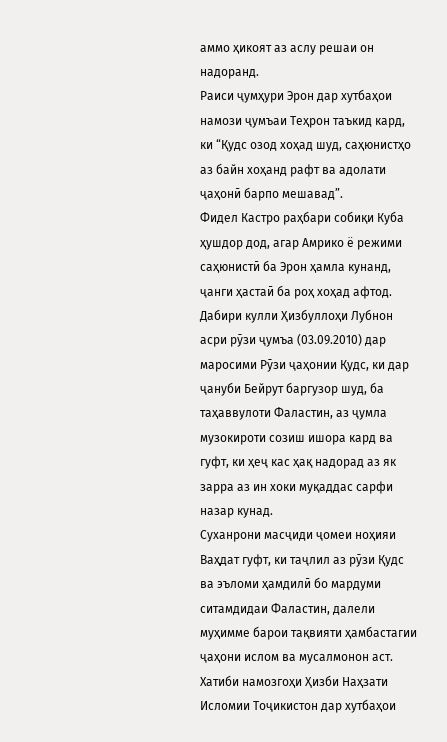аммо ҳикоят аз аслу решаи он надоранд.
Раиси ҷумҳури Эрон дар хутбаҳои намози ҷумъаи Теҳрон таъкид кард, ки “Қудс озод хоҳад шуд, саҳюнистҳо аз байн хоҳанд рафт ва адолати ҷаҳонӣ барпо мешавад”.
Фидел Кастро раҳбари собиқи Куба ҳушдор дод, агар Амрико ё режими саҳюнистӣ ба Эрон ҳамла кунанд, ҷанги ҳастаӣ ба роҳ хоҳад афтод.
Дабири кулли Ҳизбуллоҳи Лубнон асри рӯзи ҷумъа (03.09.2010) дар маросими Рӯзи ҷаҳонии Қудс, ки дар ҷануби Бейрут баргузор шуд, ба таҳаввулоти Фаластин, аз ҷумла музокироти созиш ишора кард ва гуфт, ки ҳеҷ кас ҳақ надорад аз як зарра аз ин хоки муқаддас сарфи назар кунад.
Суханрони масҷиди ҷомеи ноҳияи Ваҳдат гуфт, ки таҷлил аз рӯзи Қудс ва эъломи ҳамдилӣ бо мардуми ситамдидаи Фаластин, далели муҳимме барои тақвияти ҳамбастагии ҷаҳони ислом ва мусалмонон аст.
Хатиби намозгоҳи Ҳизби Наҳзати Исломии Тоҷикистон дар хутбаҳои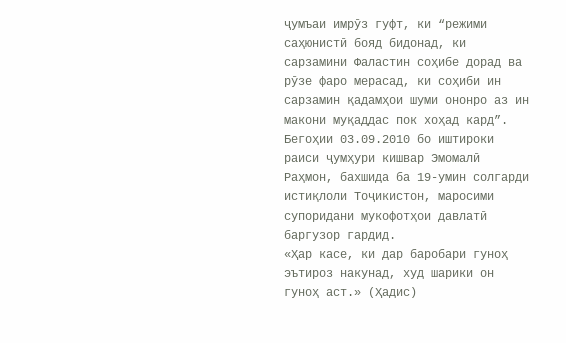ҷумъаи имрӯз гуфт, ки “режими саҳюнистӣ бояд бидонад, ки сарзамини Фаластин соҳибе дорад ва рӯзе фаро мерасад, ки соҳиби ин сарзамин қадамҳои шуми ононро аз ин макони муқаддас пок хоҳад кард”.
Бегоҳии 03.09.2010 бо иштироки раиси ҷумҳури кишвар Эмомалӣ Раҳмон, бахшида ба 19-умин солгарди истиқлоли Тоҷикистон, маросими супоридани мукофотҳои давлатӣ баргузор гардид.
«Ҳар касе, ки дар баробари гуноҳ эътироз накунад, худ шарики он гуноҳ аст.» (Ҳадис)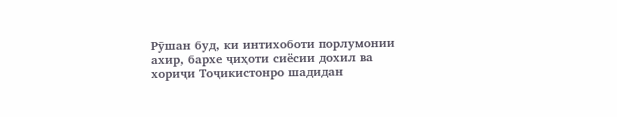Рӯшан буд, ки интихоботи порлумонии ахир, бархе ҷиҳоти сиёсии дохил ва хориҷи Тоҷикистонро шадидан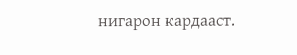нигарон кардааст.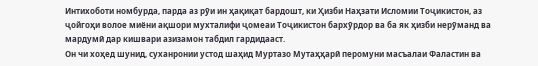Интихоботи номбурда, парда аз рӯи ин ҳақиқат бардошт, ки Ҳизби Наҳзати Исломии Тоҷикистон, аз ҷойгоҳи волое миёни ақшори мухталифи ҷомеаи Тоҷикистон бархӯрдор ва ба як ҳизби нерӯманд ва мардумӣ дар кишвари азизамон табдил гардидааст.
Он чи хоҳед шунид, суханронии устод шаҳид Муртазо Мутаҳҳарӣ перомуни масъалаи Фаластин ва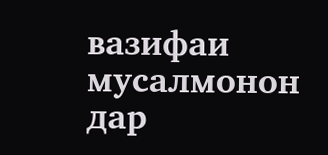вазифаи мусалмонон дар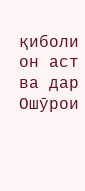қиболи он аст ва дар Ошӯрои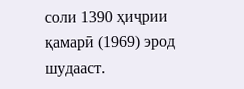соли 1390 ҳиҷрии қамарӣ (1969) эрод шудааст.